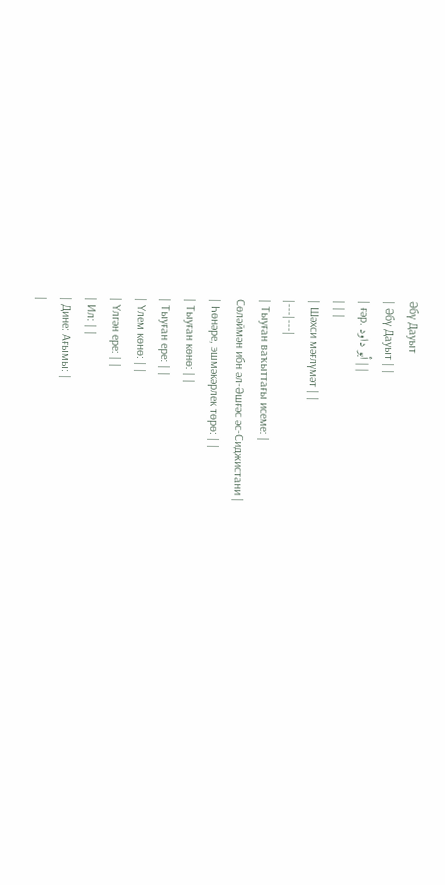Әбү Дауыт
| Әбү Дауыт | |
| ғәр. أبو داود | |
| | |
| Шәхси мәғлүмәт | |
|---|---|
| Тыуған ваҡыттағы исеме: |
Сөләймән ибн әл-Әшғәс әс-Сиджистани |
| Һөнәре, эшмәкәрлек төрө: | |
| Тыуған көнө: | |
| Тыуған ере: | |
| Үлем көнө: | |
| Үлгән ере: | |
| Ил: | |
| Дине: Ағымы: |
|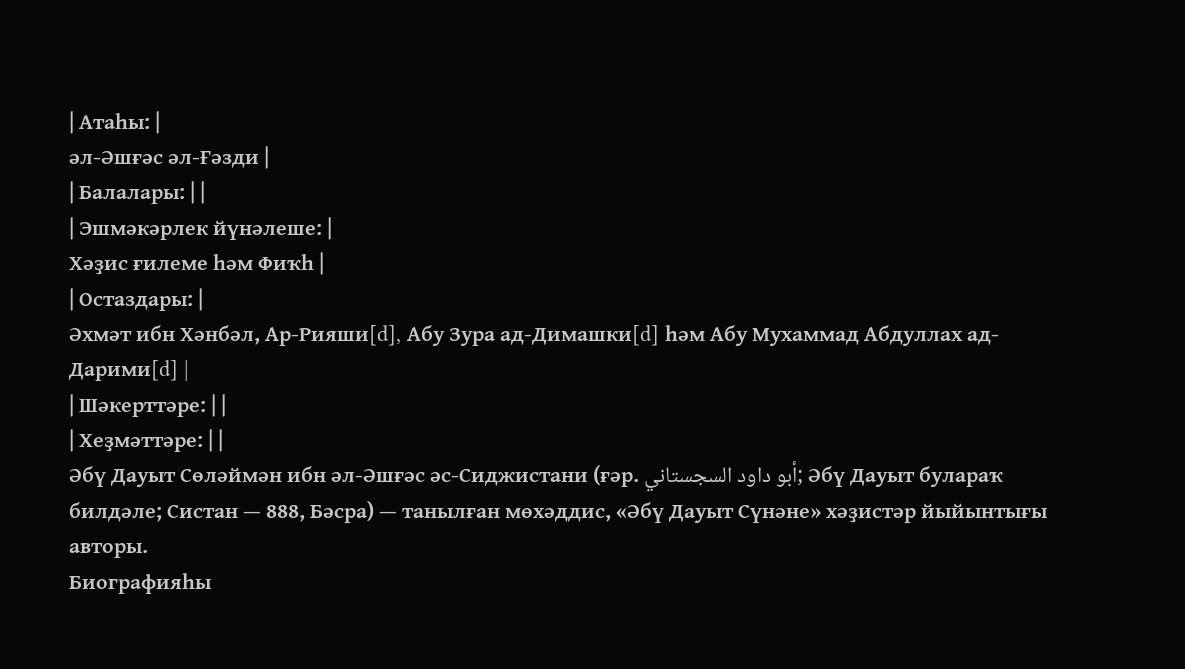| Атаһы: |
әл-Әшғәс әл-Ғәзди |
| Балалары: | |
| Эшмәкәрлек йүнәлеше: |
Хәҙис ғилеме һәм Фиҡһ |
| Остаздары: |
Әхмәт ибн Хәнбәл, Ар-Рияши[d], Абу Зура ад-Димашки[d] һәм Абу Мухаммад Абдуллах ад-Дарими[d] |
| Шәкерттәре: | |
| Хеҙмәттәре: | |
Әбү Дауыт Сөләймән ибн әл-Әшғәс әс-Сиджистани (ғәр. أبو داود السجستاني; Әбү Дауыт булараҡ билдәле; Систан — 888, Бәсра) — танылған мөхәддис, «Әбү Дауыт Сүнәне» хәҙистәр йыйынтығы авторы.
Биографияһы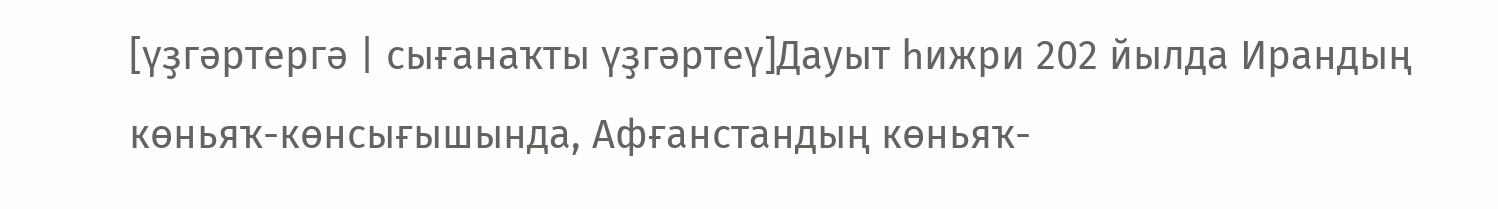[үҙгәртергә | сығанаҡты үҙгәртеү]Дауыт һижри 202 йылда Ирандың көньяҡ-көнсығышында, Афғанстандың көньяҡ-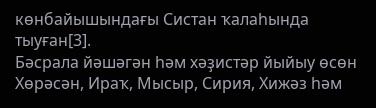көнбайышындағы Систан ҡалаһында тыуған[3].
Бәсрала йәшәгән һәм хәҙистәр йыйыу өсөн Хөрәсән, Ираҡ, Мысыр, Сирия, Хижәз һәм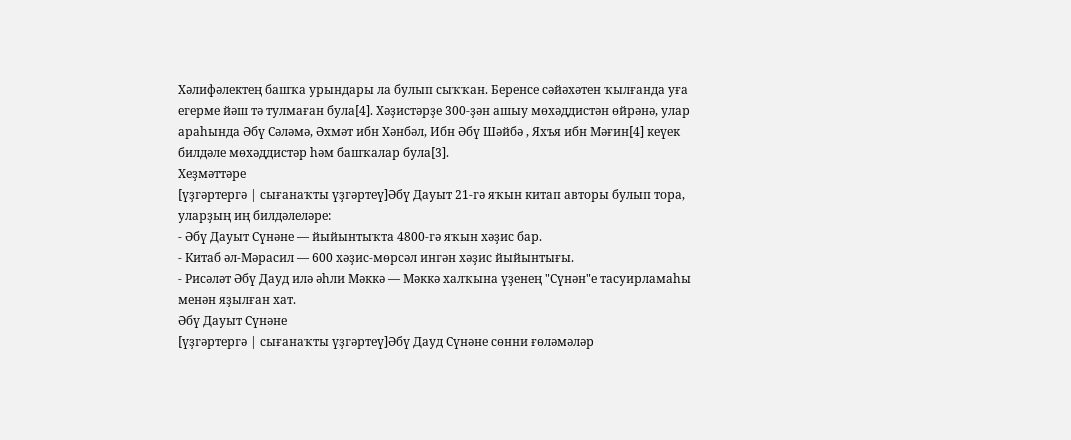Хәлифәлектең башҡа урындары ла булып сыҡҡан. Беренсе сәйәхәтен ҡылғанда уға егерме йәш тә тулмаған була[4]. Хәҙистәрҙе 300-ҙән ашыу мөхәддистән өйрәнә, улар араһында Әбү Сәләмә, Әхмәт ибн Хәнбәл, Ибн Әбү Шәйбә , Яхъя ибн Мәғин[4] кеүек билдәле мөхәддистәр һәм башҡалар була[3].
Хеҙмәттәре
[үҙгәртергә | сығанаҡты үҙгәртеү]Әбү Дауыт 21-гә яҡын китап авторы булып тора, уларҙың иң билдәлеләре:
- Әбү Дауыт Сүнәне — йыйынтыҡта 4800-гә яҡын хәҙис бар.
- Китаб әл-Мәрасил — 600 хәҙис-мөрсәл ингән хәҙис йыйынтығы.
- Рисәләт Әбү Дауд илә әһли Мәккә — Мәккә халҡына үҙенең "Сүнән"е тасуирламаһы менән яҙылған хат.
Әбү Дауыт Сүнәне
[үҙгәртергә | сығанаҡты үҙгәртеү]Әбү Дауд Сүнәне сөнни ғөләмәләр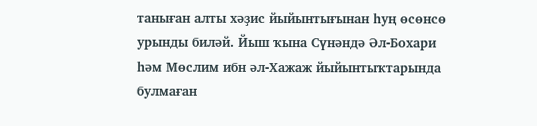таныған алты хәҙис йыйынтығынан һуң өсөнсө урынды биләй. Йыш ҡына Сүнәндә Әл-Бохари һәм Мөслим ибн әл-Хажаж йыйынтыҡтарында булмаған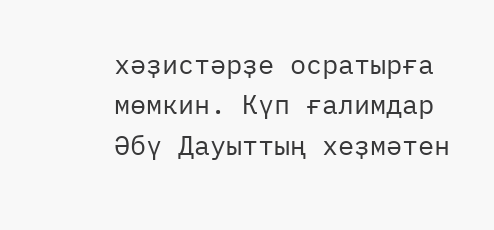хәҙистәрҙе осратырға мөмкин. Күп ғалимдар Әбү Дауыттың хеҙмәтен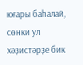юғары баһалай, сөнки ул хәҙистәрҙе бик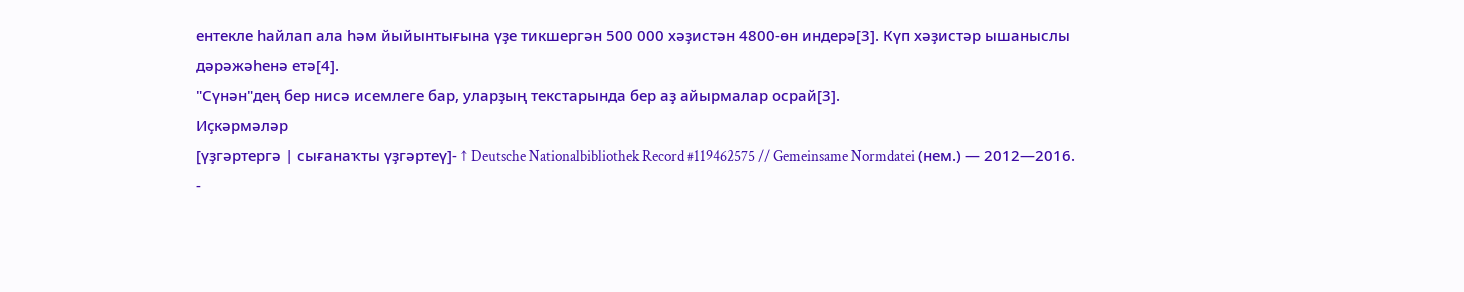ентекле һайлап ала һәм йыйынтығына үҙе тикшергән 500 000 хәҙистән 4800-өн индерә[3]. Күп хәҙистәр ышаныслы дәрәжәһенә етә[4].
"Сүнән"дең бер нисә исемлеге бар, уларҙың текстарында бер аҙ айырмалар осрай[3].
Иҫкәрмәләр
[үҙгәртергә | сығанаҡты үҙгәртеү]- ↑ Deutsche Nationalbibliothek Record #119462575 // Gemeinsame Normdatei (нем.) — 2012—2016.
-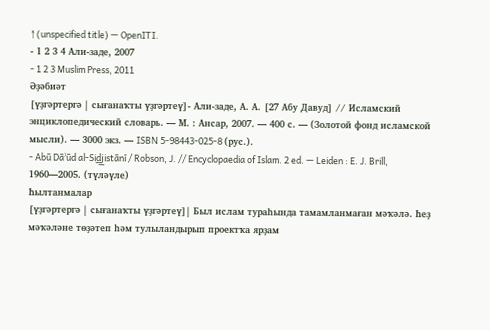↑ (unspecified title) — OpenITI.
- 1 2 3 4 Али-заде, 2007
- 1 2 3 Muslim Press, 2011
Әҙәбиәт
[үҙгәртергә | сығанаҡты үҙгәртеү]- Али-заде, А. А. [27 Абу Давуд] // Исламский энциклопедический словарь. — М. : Ансар, 2007. — 400 с. — (Золотой фонд исламской мысли). — 3000 экз. — ISBN 5-98443-025-8 (рус.).
- Abū Dāʾūd al-Sid̲j̲istānī / Robson, J. // Encyclopaedia of Islam. 2 ed. — Leiden : E. J. Brill, 1960—2005. (түләүле)
Һылтанмалар
[үҙгәртергә | сығанаҡты үҙгәртеү]| Был ислам тураһында тамамланмаған мәҡәлә. Һеҙ мәҡәләне төҙәтеп һәм тулыландырып проектҡа ярҙам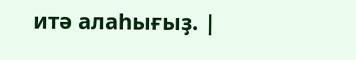итә алаһығыҙ. |